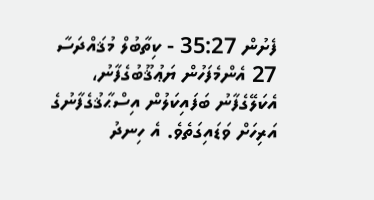ފެށުން 35:27 - ކިތާބުލް މުޤައްދަސާ
27 އެންމެފަހުން ޔަޢުޤޫބުގެފާނު، އެކަލޭގެފާނު ބަފައިކަލުން އިސްޙާޤުގެފާނުގެ އަރިހަށް ވަޑައިގަތެވެ. އެ ހިނދު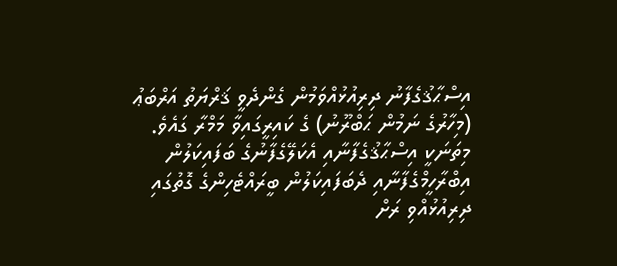އިސްޙާޤުގެފާނު ދިރިއުޅުއްވަމުން ގެންދެވީ ޤަރްޔަތު އަރްބަޢު (މިހާރުގެ ނަމުން ޙަބްރޫނު) ގެ ކައިރީގައިވާ މަމްރާ ގައެވެ. މިތަނަކީ އިސްޙާޤުގެފާނާއި އެކަލޭގެފާނުގެ ބަފައިކަލުން އިބްރާހީމްގެފާނާއި ދެބަފައިކަލުން ބީރައްޓެހިންގެ ގޮތުގައި ދިރިއުޅުއްވި ރަށް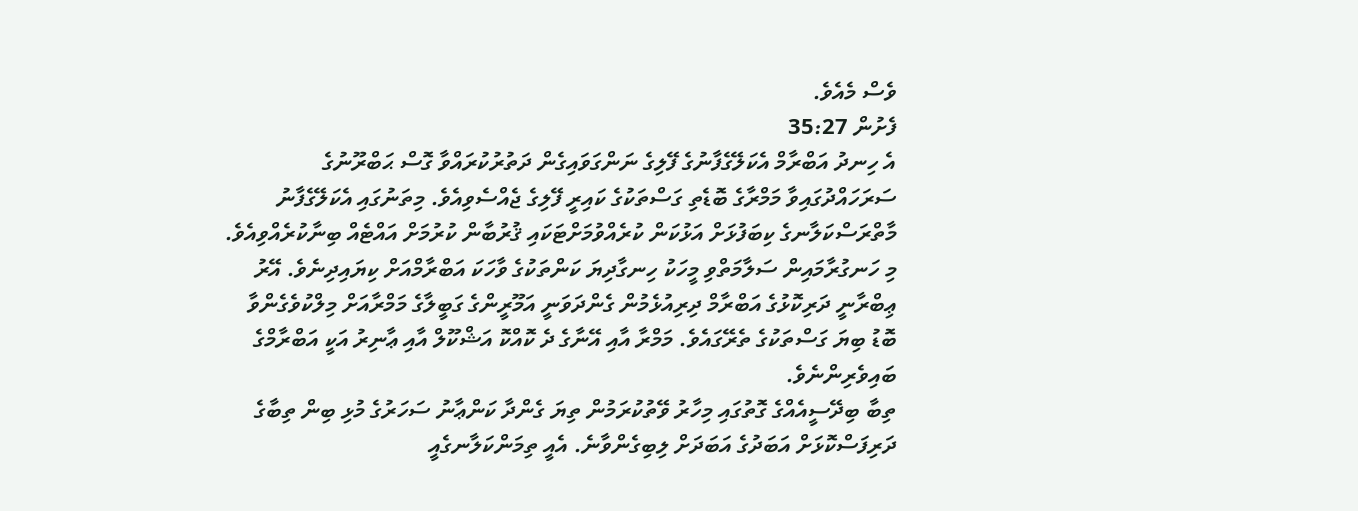ވެސް މެއެވެ.
ފެށުން 35:27
އެ ހިނދު އަބްރާމް އެކަލޭގެފާނުގެ ފޭލިގެ ނަންގަވައިގެން ދަތުރުކުރައްވާ ގޮސް ޙަބްރޫނުގެ ސަރަހައްދުގައިވާ މަމްރާގެ ބޮޑެތި ގަސްތަކުގެ ކައިރީ ފޭލިގެ ޖެއްސެވިއެވެ. މިތަނުގައި އެކަލޭގެފާނު މާތްރަސްކަލާނގެ ކިބަފުޅަށް އަޅުކަން ކުރެއްވުމަށްޓަކައި ޤުރުބާން ކުރުމަށް އައްޓެއް ބިނާކުރެއްވިއެވެ.
މި ހަނގުރާމައިން ސަލާމަތްވި މީހަކު ހިނގާދިޔަ ކަންތަކުގެ ވާހަކަ އަބްރާމްއަށް ކިޔައިދިނެވެ. އޭރު ޢިބްރާނީ ދަރިކޮޅުގެ އަބްރާމް ދިރިއުޅެމުން ގެންދަވަނީ އަމޫރީންގެ ގަބީލާގެ މަމްރާއަށް މިލްކުވެގެންވާ ބޮޑު ބިޔަ ގަސްތަކުގެ ތެރޭގައެވެ. މަމްރާ އާއި އޭނާގެ ދެ ކޮއްކޮ އަޝްކޫލް އާއި ޢާނިރު އަކީ އަބްރާމްގެ ބައިވެރިންނެވެ.
ތިބާ ބިދޭސީއެއްގެ ގޮތުގައި މިހާރު ވޭތުކުރަމުން ތިޔަ ގެންދާ ކަންޢާނު ސަހަރުގެ މުޅި ބިން ތިބާގެ ދަރިފަސްކޮޅަށް އަބަދުގެ އަބަދަށް ލިބިގެންވާނެ. އެއީ ތިމަންކަލާނގެއީ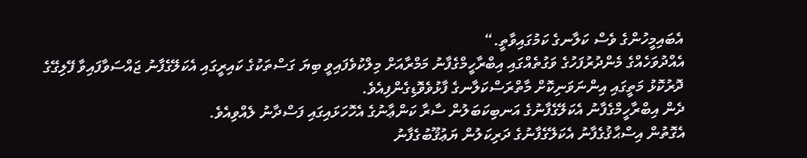އެބައިމީހުންގެ ވެސް ކަލާނގެ ކަމުގައިވާތީ.“
އެއްދުވަހެއްގެ މެންދުރުފަހުގެ ވަގުތެއްގައި އިބްރާހީމްގެފާނު މަމްރާއަށް މިލްކުވެފައިވީ ބިޔަ ގަސްތަކުގެ ކައިރީގައި އެކަލޭގެފާނު ޖައްސަވާފައިވާ ފޭލިގޭގެ ދޮރުކޮޅު މަތީގައި އިންނަވަނިކޮށް މާތްރަސްކަލާނގެ ފާޅުވެވޮޑިގެންފިއެވެ.
ދެން އިބްރާހީމްގެފާނު އެކަލޭގެފާނުގެ އަނބިކަބަލުން ސާރާ ކަންޢާނުގެ އެހޮހަޅައިގައި ފަސްދާނު ލެއްވިއެވެ.
އެގޮތުން އިސްޙާޤުގެފާނު އެކަލޭގެފާނުގެ ދަރިކަލުން ޔަޢުޤޫބުގެފާނު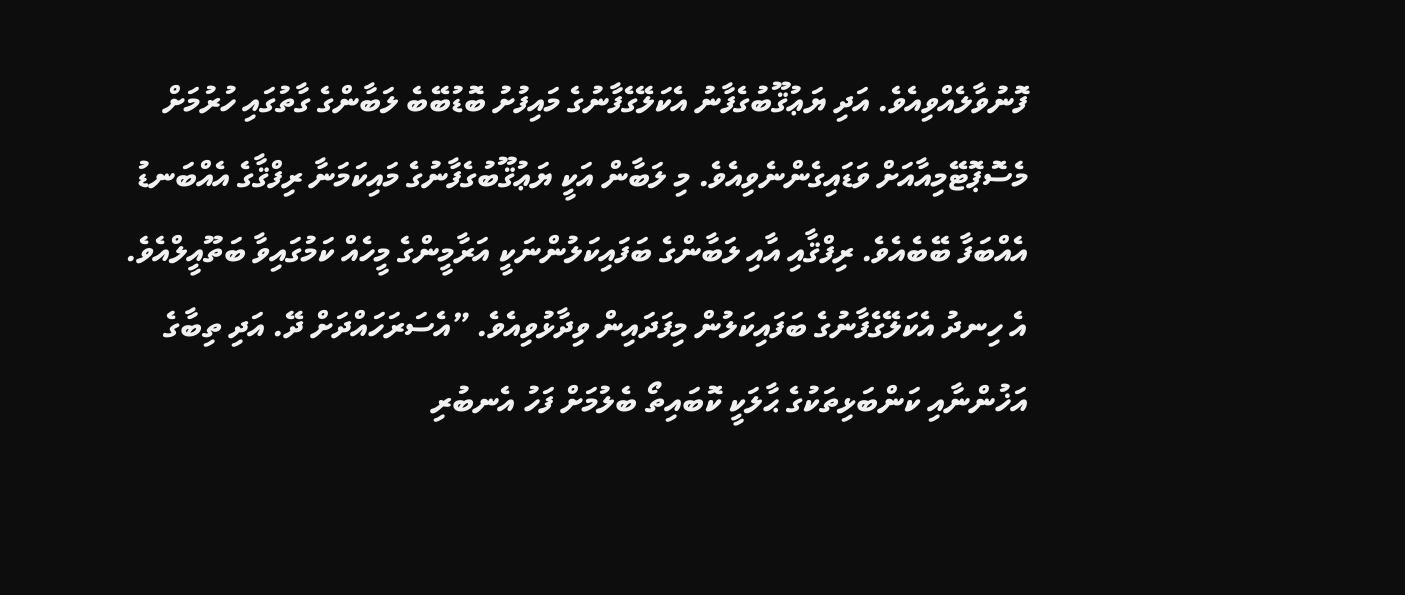ފޮނުވާލެއްވިއެވެ. އަދި ޔަޢުޤޫބުގެފާނު އެކަލޭގެފާނުގެ މައިފުށު ބޮޑުބޭބެ ލަބާންގެ ގާތުގައި ހުރުމަށް މެސޮޕޮޓޭމިއާއަށް ވަޑައިގެންނެވިއެވެ. މި ލަބާން އަކީ ޔަޢުޤޫބުގެފާނުގެ މައިކަމަނާ ރިފްޤާގެ އެއްބަނޑު އެއްބަފާ ބޭބެއެވެ. ރިފްޤާއި އާއި ލަބާންގެ ބަފައިކަލުންނަކީ އަރާމީންގެ މީހެއް ކަމުގައިވާ ބަތޫއީލްއެވެ.
އެ ހިނދު އެކަލޭގެފާނުގެ ބަފައިކަލުން މިފަދައިން ވިދާޅުވިއެވެ. ”އެސަރަހައްދަށް ދޭ. އަދި ތިބާގެ އަޚުންނާއި ކަންބަޅިތަކުގެ ޙާލަކީ ކޮބައިތޯ ބެލުމަށް ފަހު އެނބުރި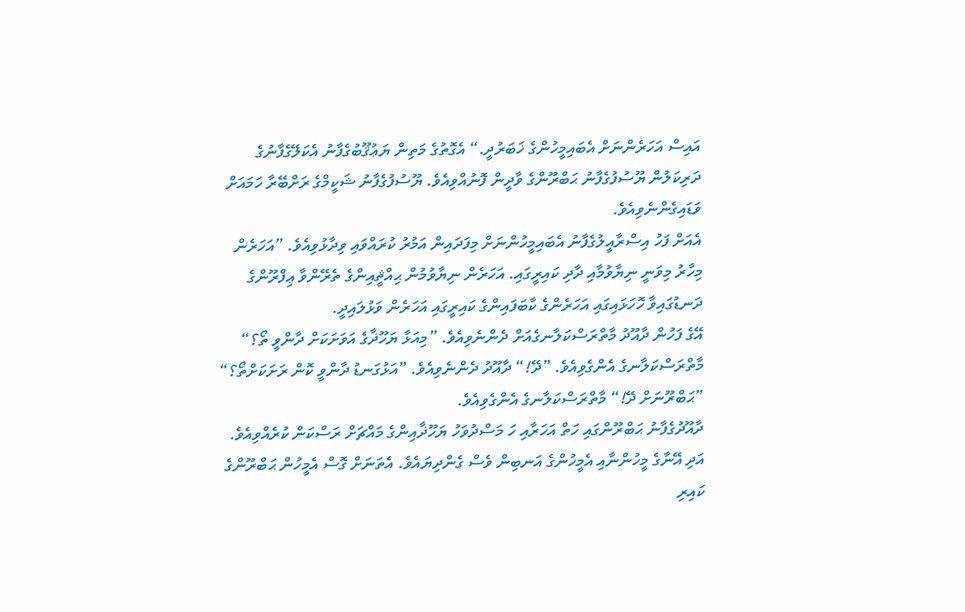އައިސް އަހަރެންނަށް އެބައިމީހުންގެ ޚަބަރުދީ.“ އެގޮތުގެ މަތިން ޔަޢުޤޫބުގެފާނު އެކަލޭގެފާނުގެ ދަރިކަލުން ޔޫސުފުގެފާނު ޙަބްރޫންގެ ވާދީން ފޮނުއްވިއެވެ. ޔޫސުފުގެފާނު ޝަކީމްގެ ރަށްބޭރާ ހަމައަށް ވަޑައިގެންނެވިއެވެ.
އެއަށް ފަހު އިސްރާއީލުގެފާނު އެބައިމީހުންނަށް މިފަދައިން އަމުރު ކުރައްވައި ވިދާޅުވިއެވެ. ”އަހަރެން މިހާރު މިވަނީ ނިޔާވުމާއި ދާދި ކައިރީގައި. އަހަރެން ނިޔާވުމުން ޙިއްޘީއިންގެ ތެރޭންވާ ޢިފްރޫންގެ ދަނޑުގައިވާ ހޮހަޅައިގައި އަހަރެންގެ ކާބަފައިންގެ ކައިރީގައި އަހަރެން ވަޅުލައިދީ.
އޭގެ ފަހުން ދާއޫދު މާތްރަސްކަލާނގެއަށް ދެންނެވިއެވެ. ”މިއަޅާ ޔަހޫޛާގެ އަވަށަކަށް ދާންވީ ތޯ؟“ މާތްރަސްކަލާނގެ އެންގެވިއެވެ. ”ދޭ!“ ދާއޫދު ދެންނެވިއެވެ. ”އަޅުގަނޑު ދާންވީ ކޮން ރަށަކަށްތޯ؟“ ”ޙަބްރޫނަށް ދޭ!“ މާތްރަސްކަލާނގެ އެންގެވިއެވެ.
ދާއޫދުގެފާނު ޙަބްރޫންގައި ހަތް އަހަރާއި ހަ މަސްދުވަހު ޔަހޫޛާއިންގެ މައްޗަށް ރަސްކަން ކުރެއްވިއެވެ.
އަދި އޭނާގެ މީހުންނާއި އެމީހުންގެ އަނބިން ވެސް ގެންދިޔައެވެ. އެތަނަށް ގޮސް އެމީހުން ޙަބްރޫންގެ ކައިރި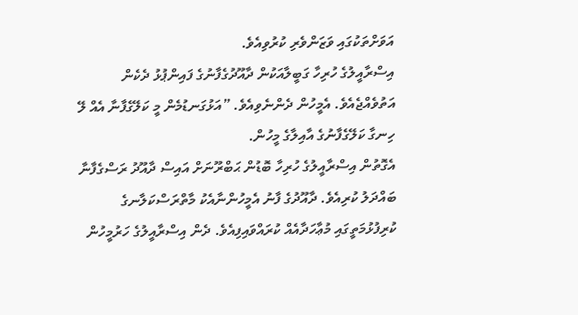އަވަށްތަކުގައި ވަޒަންވެރި ކުރުވިއެވެ.
އިސްރާއީލުގެ ހުރިހާ ގަބީލާއަކުން ދާއޫދުގެފާނުގެ ފައިންޕުޅު ދެކެން އަތުވެއްޖެއެވެ. އެމީހުން ދެންނެވިއެވެ. ”އަޅުގަނޑުމެން މީ ކަލޭގެފާނާ އެއް ލޭ ހިނގާ ކަލޭގެފާނުގެ އާއިލާގެ މީހުން.
އެގޮތުން އިސްރާއީލުގެ ހުރިހާ ބޮޑުން ޙަބްރޫނަށް އައިސް ދާއޫދު ރަސްގެފާނާ ބައްދަލު ކުރިއެވެ. ދާއޫދުގެ ފާނު އެމީހުންނާއެކު މާތްރަސްކަލާނގެ ކުރިފުޅުމަތީގައި މުޢާހަދާއެއް ކުރައްވައިފިއެވެ. ދެން އިސްރާއީލުގެ ހަރުމީހުން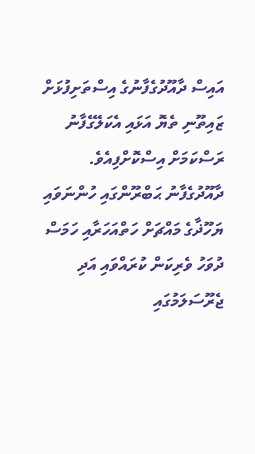އައިސް ދާއޫދުގެފާނުގެ އިސްތަށިފުޅަށް ޒައިތޫނި ތެޔޮ އަޅައި އެކަލޭގެފާނު ރަސްކަމަށް އިސްކޮށްފިއެވެ.
ދާއޫދުގެފާނު ޙަބްރޫންގައި ހުންނަވައި ޔަހޫޛާގެ މައްޗަށް ހަތްއަހަރާއި ހަމަސް ދުވަހު ވެރިކަން ކުރައްވައި އަދި ޖެރޫސަލަމުގައި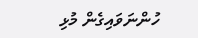ހުންނަވައިގެން މުޅި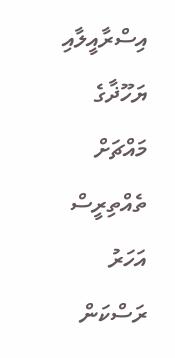އިސްރާއީލާއި ޔަހޫޛާގެ މައްޗަށް ތެއްތިރީސް އަހަރު ރަސްކަން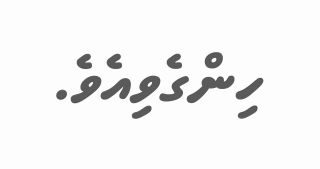ހިންގެވިއެވެ.